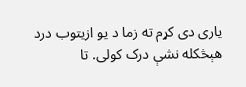یاری دی کړم ته زما د یو ازیتوب درد هېڅکله نشې درک کولی. تا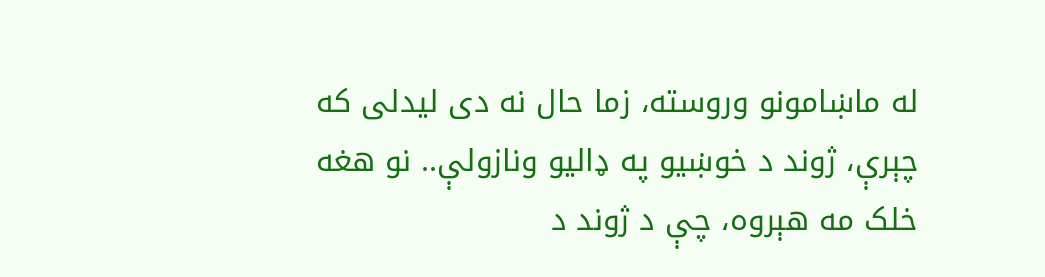له ماښامونو وروسته، زما حال نه دی لیدلی که چېرې، ژوند د خوښیو په ډالیو ونازولې.. نو هغه خلک مه هېروه، چې د ژوند د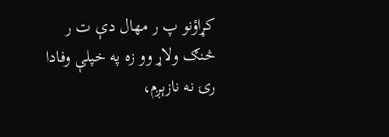کړاؤنو پ ر مهال دې ت ر څنګ ولاړ وو زه په خپلې وفادا رۍ نه نازېږم،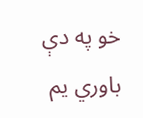خو په دې باوري یم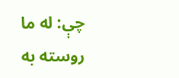چې: له ما روسته به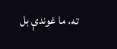ته، ما غوندې بل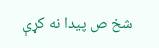شخ ص پیدا نه کړې